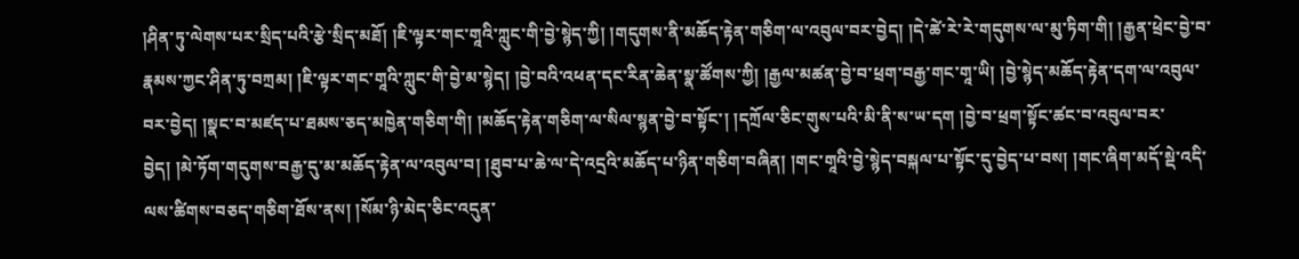།ཤིན་ཏུ་ལེགས་པར་སྲིད་པའི་རྩེ་སྲིད་མཐོ། །ཇི་ལྟར་གང་གཱའི་ཀླུང་གི་བྱེ་སྙེད་ཀྱི། །གདུགས་ནི་མཆོད་རྟེན་གཅིག་ལ་འབུལ་བར་བྱེད། །དེ་ཚེ་རེ་རེ་གདུགས་ལ་མུ་ཏིག་གི། །རྒྱན་ཕྲེང་བྱེ་བ་རྣམས་ཀྱང་ཤིན་ཏུ་བཀྲམ། །ཇི་ལྟར་གང་གཱའི་ཀླུང་གི་བྱེ་མ་སྙེད། །བྱེ་བའི་འཕན་དང་རིན་ཆེན་སྣ་ཚོགས་ཀྱི། །རྒྱལ་མཚན་བྱེ་བ་ཕྲག་བརྒྱ་གང་གཱ་ཡི། །བྱེ་སྙེད་མཆོད་རྟེན་དག་ལ་འབུལ་བར་བྱེད། །སྣང་བ་མཛད་པ་ཐམས་ཅད་མཁྱེན་གཅིག་གི། །མཆོད་རྟེན་གཅིག་ལ་སིལ་སྙན་བྱེ་བ་སྟོང་། །དཀྲོལ་ཅིང་གུས་པའི་མི་ནི་ས་ཡ་དག །བྱེ་བ་ཕྲག་སྟོང་ཚང་བ་འབུལ་བར་བྱེད། །མེ་ཏོག་གདུགས་བརྒྱ་དུ་མ་མཆོད་རྟེན་ལ་འབུལ་བ། །ཐུབ་པ་ཆེ་ལ་དེ་འདྲའི་མཆོད་པ་ཉིན་གཅིག་བཞིན། །གང་གཱའི་བྱེ་སྙེད་བསྐལ་པ་སྟོང་དུ་བྱེད་པ་བས། །གང་ཞིག་མདོ་སྡེ་འདི་ལས་ཚིགས་བཅད་གཅིག་ཐོས་ནས། །སོམ་ཉི་མེད་ཅིང་འདུན་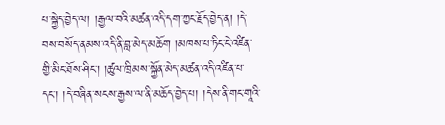པ་སྐྱེད་བྱེད་ལ། །རྒྱལ་བའི་མཚན་འདི་དག་ཀྱང་རྗོད་བྱེད་ན། །དེ་བས་བསོད་ནམས་འདི་ནི་བླ་མེད་མཆོག །མཁས་པ་ཏིང་ངེ་འཛིན་གྱི་མིང་ཐོས་ཤིང་། །ཚུལ་ཁྲིམས་སྐྱོན་མེད་མཚན་འདི་འཛིན་པ་དང་། །དེ་བཞིན་སངས་རྒྱས་ལ་ནི་མཆོད་བྱེད་པ། །དེས་ནི་གང་གཱའི་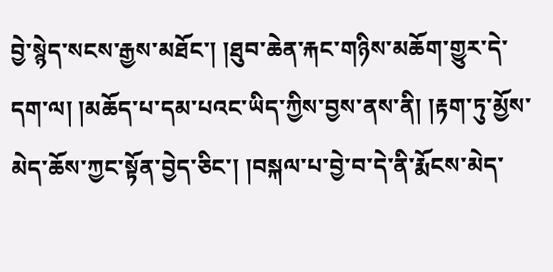བྱེ་སྙེད་སངས་རྒྱས་མཐོང་། །ཐུབ་ཆེན་རྐང་གཉིས་མཆོག་གྱུར་དེ་དག་ལ། །མཆོད་པ་དམ་པའང་ཡིད་ཀྱིས་བྱས་ནས་ནི། །རྟག་ཏུ་མྱོས་མེད་ཆོས་ཀྱང་སྟོན་བྱེད་ཅིང་། །བསྐལ་པ་བྱེ་བ་དེ་ནི་རྨོངས་མེད་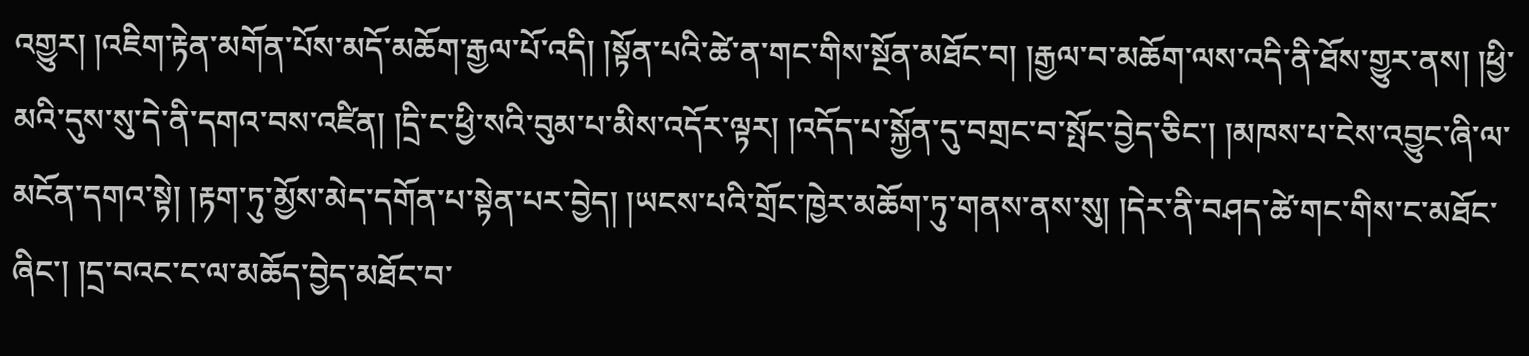འགྱུར། །འཇིག་རྟེན་མགོན་པོས་མདོ་མཆོག་རྒྱལ་པོ་འདི། །སྟོན་པའི་ཚེ་ན་གང་གིས་སྔོན་མཐོང་བ། །རྒྱལ་བ་མཆོག་ལས་འདི་ནི་ཐོས་གྱུར་ནས། །ཕྱི་མའི་དུས་སུ་དེ་ནི་དགའ་བས་འཛིན། །དྲི་ང་ཕྱི་སའི་བུམ་པ་མིས་འདོར་ལྟར། །འདོད་པ་སྐྱོན་དུ་བགྲང་བ་སྤོང་བྱེད་ཅིང་། །མཁས་པ་ངེས་འབྱུང་ཞི་ལ་མངོན་དགའ་སྟེ། །རྟག་ཏུ་མྱོས་མེད་དགོན་པ་སྟེན་པར་བྱེད། །ཡངས་པའི་གྲོང་ཁྱེར་མཆོག་ཏུ་གནས་ནས་སུ། །དེར་ནི་བཤད་ཚེ་གང་གིས་ང་མཐོང་ཞིང་། །དྲ་བའང་ང་ལ་མཆོད་བྱེད་མཐོང་བ་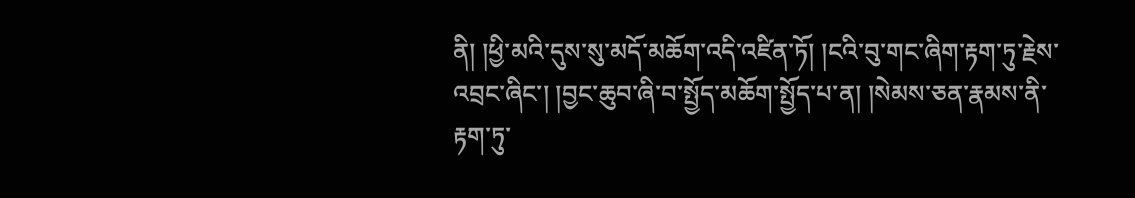ནི། །ཕྱི་མའི་དུས་སུ་མདོ་མཆོག་འདི་འཛིན་ཏོ། །ངའི་བུ་གང་ཞིག་རྟག་ཏུ་རྗེས་འབྲང་ཞིང་། །བྱང་ཆུབ་ཞི་བ་སྤྱོད་མཆོག་སྤྱོད་པ་ན། །སེམས་ཅན་རྣམས་ནི་རྟག་ཏུ་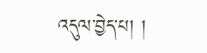འདུལ་བྱེད་པ། །